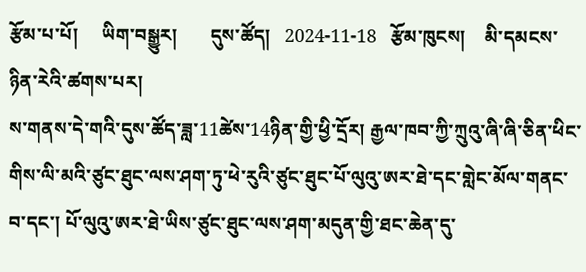རྩོམ་པ་པོ།     ཡིག་བསྒྱུར།       དུས་ཚོད།   2024-11-18   རྩོམ་ཁུངས།    མི་དམངས་ཉིན་རེའི་ཚགས་པར།
ས་གནས་དེ་གའི་དུས་ཚོད་ཟླ་11ཚེས་14ཉིན་གྱི་ཕྱི་དྲོར། རྒྱལ་ཁབ་ཀྱི་ཀྲུའུ་ཞི་ཞི་ཅིན་ཕིང་གིས་ལི་མའི་ཙུང་ཐུང་ལས་ཤག་ཏུ་ཕེ་རུའི་ཙུང་ཐུང་པོ་ལུའུ་ཨར་ཐེ་དང་གླེང་མོལ་གནང་བ་དང་། པོ་ལུའུ་ཨར་ཐེ་ཡིས་ཙུང་ཐུང་ལས་ཤག་མདུན་གྱི་ཐང་ཆེན་དུ་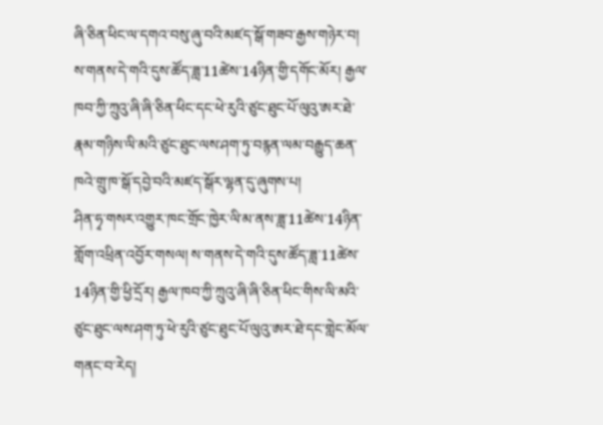ཞི་ཅིན་ཕིང་ལ་དགའ་བསུ་ཞུ་བའི་མཛད་སྒོ་གཟབ་རྒྱས་གཉེར་བ།
ས་གནས་དེ་གའི་དུས་ཚོད་ཟླ་11ཚེས་14ཉིན་གྱི་དགོང་མོར། རྒྱལ་ཁབ་ཀྱི་ཀྲུའུ་ཞི་ཞི་ཅིན་ཕིང་དང་ཕེ་རུའི་ཙུང་ཐུང་པོ་ལུའུ་ཨར་ཐེ་རྣམ་གཉིས་ལི་མའི་ཙུང་ཐུང་ལས་ཤག་ཏུ་བརྙན་ལམ་བརྒྱུད་ཆན་ཁའེ་གྲུ་ཁ་སྒོ་དབྱེ་བའི་མཛད་སྒོར་ལྷན་དུ་ཞུགས་པ།
ཤིན་ཧྭ་གསར་འགྱུར་ཁང་གྲོང་ཁྱེར་ལི་མ་ནས་ཟླ་11ཚེས་14ཉིན་གློག་འཕྲིན་འབྱོར་གསལ། ས་གནས་དེ་གའི་དུས་ཚོད་ཟླ་11ཚེས་14ཉིན་གྱི་ཕྱི་དྲོར། རྒྱལ་ཁབ་ཀྱི་ཀྲུའུ་ཞི་ཞི་ཅིན་ཕིང་གིས་ལི་མའི་ཙུང་ཐུང་ལས་ཤག་ཏུ་ཕེ་རུའི་ཙུང་ཐུང་པོ་ལུའུ་ཨར་ཐེ་དང་གླེང་མོལ་གནང་བ་རེད།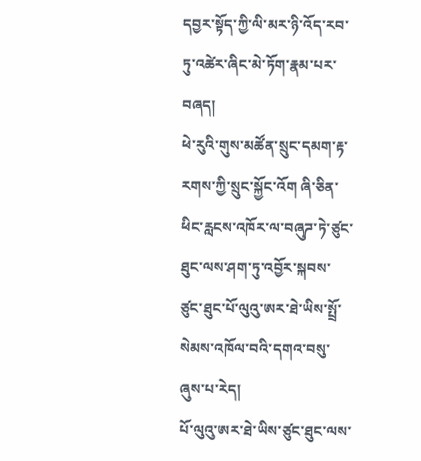དབྱར་སྟོད་ཀྱི་ལི་མར་ཉི་འོད་རབ་ཏུ་འཚེར་ཞིང་མེ་ཏོག་རྣམ་པར་བཞད།
ཕེ་རུའི་གུས་མཚོན་སྲུང་དམག་རྟ་རགས་ཀྱི་སྲུང་སྐྱོང་འོག ཞི་ཅིན་ཕིང་རླངས་འཁོར་ལ་བཞུཌ་ཏེ་ཙུང་ཐུང་ལས་ཤག་ཏུ་འབྱོར་སྐབས་ཙུང་ཐུང་པོ་ལུའུ་ཨར་ཐེ་ཡིས་སྤྲོ་སེམས་འཁོལ་བའི་དགའ་བསུ་ཞུས་པ་རེད།
པོ་ལུའུ་ཨར་ཐེ་ཡིས་ཙུང་ཐུང་ལས་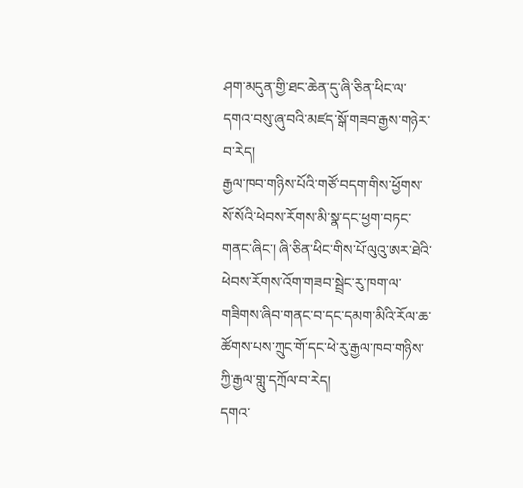ཤག་མདུན་གྱི་ཐང་ཆེན་དུ་ཞི་ཅིན་ཕིང་ལ་དགའ་བསུ་ཞུ་བའི་མཛད་སྒོ་གཟབ་རྒྱས་གཉེར་བ་རེད།
རྒྱལ་ཁབ་གཉིས་པོའི་གཙོ་བདག་གིས་ཕྱོགས་སོ་སོའི་ཕེབས་རོགས་མི་སྣ་དང་ཕྱག་བཏང་གནང་ཞིང་། ཞི་ཅིན་ཕིང་གིས་པོ་ལུའུ་ཨར་ཐེའི་ཕེབས་རོགས་འོག་གཟབ་སྦྲེང་རུ་ཁག་ལ་གཟིགས་ཞིབ་གནང་བ་དང་དམག་མིའི་རོལ་ཆ་ཚོགས་པས་ཀྲུང་གོ་དང་ཕེ་རུ་རྒྱལ་ཁབ་གཉིས་ཀྱི་རྒྱལ་གླུ་དཀྲོལ་བ་རེད།
དགའ་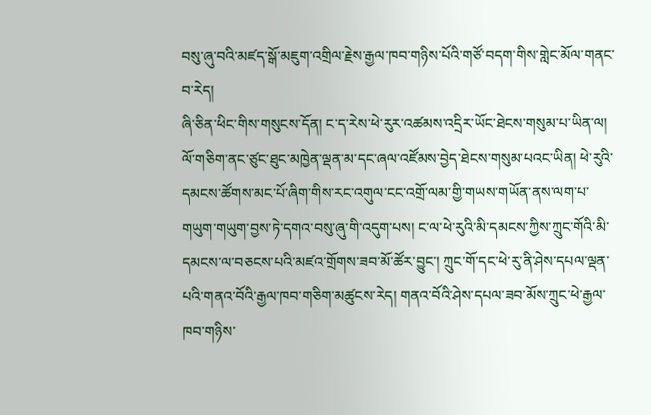བསུ་ཞུ་བའི་མཛད་སྒོ་མཇུག་འགྲིལ་རྗེས་རྒྱལ་ཁབ་གཉིས་པོའི་གཙོ་བདག་གིས་གླེང་མོལ་གནང་བ་རེད།
ཞི་ཅིན་ཕིང་གིས་གསུངས་དོན། ང་ད་རེས་ཕེ་རུར་འཚམས་འདྲིར་ཡོང་ཐེངས་གསུམ་པ་ཡིན་ལ། ལོ་གཅིག་ནང་ཙུང་ཐུང་མཁྱེན་ལྡན་མ་དང་ཞལ་འཛོམས་བྱེད་ཐེངས་གསུམ་པའང་ཡིན། ཕེ་རུའི་དམངས་ཚོགས་མང་པོ་ཞིག་གིས་རང་འགུལ་ངང་འགྲོ་ལམ་གྱི་གཡས་གཡོན་ནས་ལག་པ་གཡུག་གཡུག་བྱས་ཏེ་དགའ་བསུ་ཞུ་གི་འདུག་པས། ང་ལ་ཕེ་རུའི་མི་དམངས་ཀྱིས་ཀྲུང་གོའི་མི་དམངས་ལ་བཅངས་པའི་མཛའ་གྲོགས་ཟབ་མོ་ཚོར་བྱུང་། ཀྲུང་གོ་དང་ཕེ་རུ་ནི་ཤེས་དཔལ་ལྡན་པའི་གནའ་བོའི་རྒྱལ་ཁབ་གཅིག་མཚུངས་རེད། གནའ་བོའི་ཤེས་དཔལ་ཟབ་མོས་ཀྲུང་ཕེ་རྒྱལ་ཁབ་གཉིས་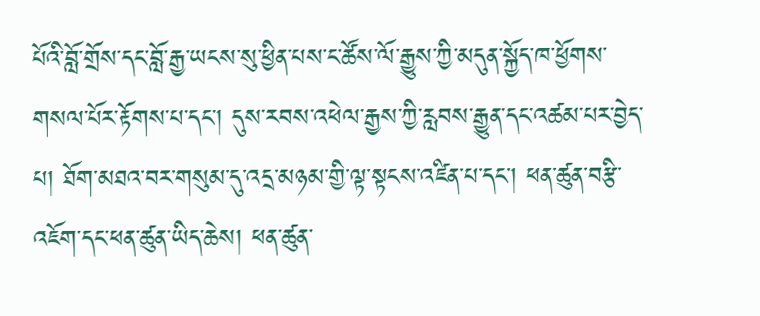པོའི་བློ་གྲོས་དང་བློ་རྒྱ་ཡངས་སུ་ཕྱིན་པས་ང་ཚོས་ལོ་རྒྱུས་ཀྱི་མདུན་སྐྱོད་ཁ་ཕྱོགས་གསལ་པོར་རྟོགས་པ་དང་། དུས་རབས་འཕེལ་རྒྱས་ཀྱི་རླབས་རྒྱུན་དང་འཚམ་པར་བྱེད་པ། ཐོག་མཐའ་བར་གསུམ་དུ་འདྲ་མཉམ་གྱི་ལྟ་སྟངས་འཛིན་པ་དང་། ཕན་ཚུན་བརྩི་འཇོག་དང་ཕན་ཚུན་ཡིད་ཆེས། ཕན་ཚུན་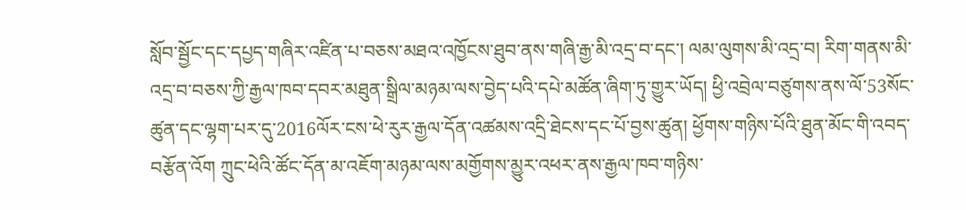སློབ་སྦྱོང་དང་དཔྱད་གཞིར་འཛིན་པ་བཅས་མཐའ་འཁྱོངས་ཐུབ་ནས་གཞི་རྒྱ་མི་འདྲ་བ་དང་། ལམ་ལུགས་མི་འདྲ་བ། རིག་གནས་མི་འདྲ་བ་བཅས་ཀྱི་རྒྱལ་ཁབ་དབར་མཐུན་སྒྲིལ་མཉམ་ལས་བྱེད་པའི་དཔེ་མཚོན་ཞིག་ཏུ་གྱུར་ཡོད། ཕྱི་འབྲེལ་བཙུགས་ནས་ལོ་53སོང་ཚུན་དང་ལྷག་པར་དུ་2016ལོར་ངས་ཕེ་རུར་རྒྱལ་དོན་འཚམས་འདྲི་ཐེངས་དང་པོ་བྱས་ཚུན། ཕྱོགས་གཉིས་པོའི་ཐུན་མོང་གི་འབད་བརྩོན་འོག ཀྲུང་ཕེའི་ཚོང་དོན་མ་འཇོག་མཉམ་ལས་མགྱོགས་མྱུར་འཕར་ནས་རྒྱལ་ཁབ་གཉིས་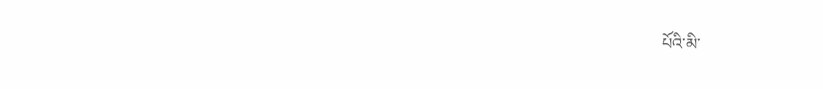པོའི་མི་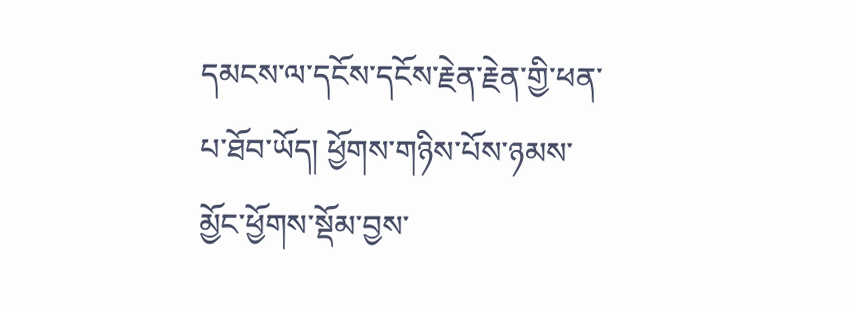དམངས་ལ་དངོས་དངོས་རྗེན་རྗེན་གྱི་ཕན་པ་ཐོབ་ཡོད། ཕྱོགས་གཉིས་པོས་ཉམས་མྱོང་ཕྱོགས་སྡོམ་བྱས་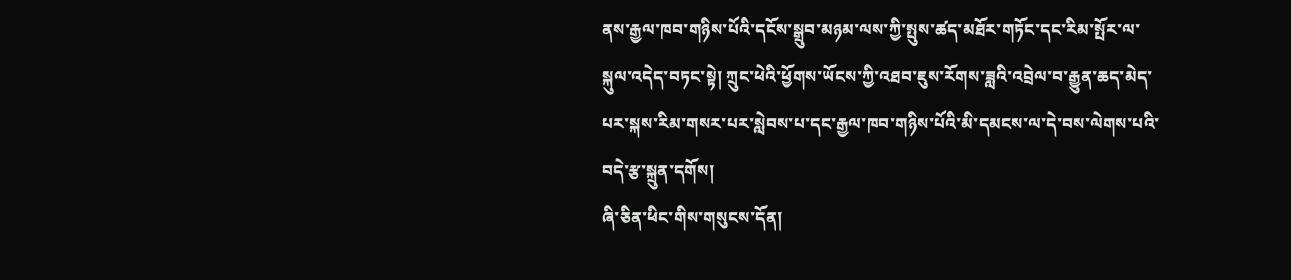ནས་རྒྱལ་ཁབ་གཉིས་པོའི་དངོས་སྒྲུབ་མཉམ་ལས་ཀྱི་སྤུས་ཚད་མཐོར་གཏོང་དང་རིམ་སྤོར་ལ་སྐུལ་འདེད་བཏང་སྟེ། ཀྲུང་ཕེའི་ཕྱོགས་ཡོངས་ཀྱི་འཐབ་ཇུས་རོགས་ཟླའི་འབྲེལ་བ་རྒྱུན་ཆད་མེད་པར་སྐས་རིམ་གསར་པར་སླེབས་པ་དང་རྒྱལ་ཁབ་གཉིས་པོའི་མི་དམངས་ལ་དེ་བས་ལེགས་པའི་བདེ་རྩ་སྐྲུན་དགོས།
ཞི་ཅིན་ཕིང་གིས་གསུངས་དོན།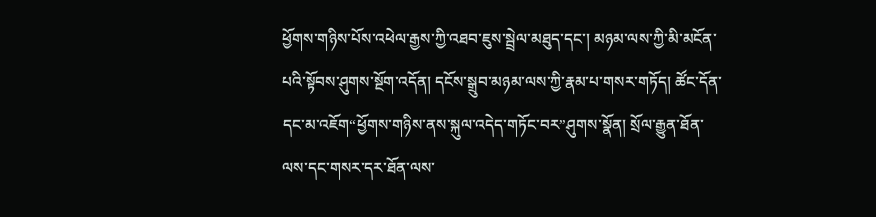ཕྱོགས་གཉིས་པོས་འཕེལ་རྒྱས་ཀྱི་འཐབ་ཇུས་སྦྲེལ་མཐུད་དང་། མཉམ་ལས་ཀྱི་མི་མངོན་པའི་སྟོབས་ཤུགས་སྔོག་འདོན། དངོས་སྒྲུབ་མཉམ་ལས་ཀྱི་རྣམ་པ་གསར་གཏོད། ཚོང་དོན་དང་མ་འཇོག“ཕྱོགས་གཉིས་ནས་སྐུལ་འདེད་གཏོང་བར”ཤུགས་སྣོན། སྲོལ་རྒྱུན་ཐོན་ལས་དང་གསར་དར་ཐོན་ལས་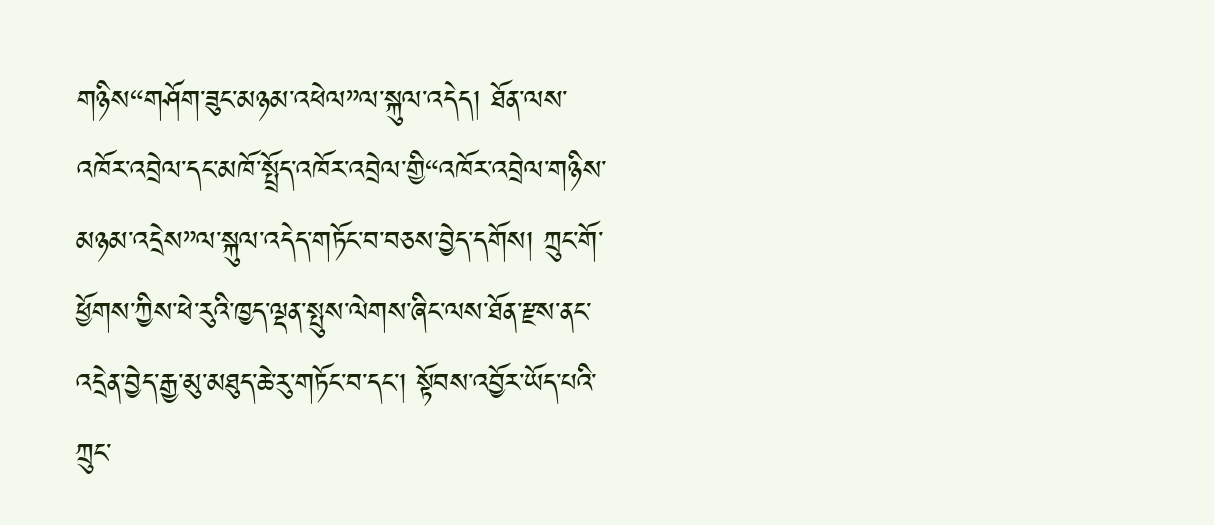གཉིས“གཤོག་ཟུང་མཉམ་འཕེལ”ལ་སྐུལ་འདེད། ཐོན་ལས་འཁོར་འབྲེལ་དང་མཁོ་སྤྲོད་འཁོར་འབྲེལ་གྱི“འཁོར་འབྲེལ་གཉིས་མཉམ་འདྲེས”ལ་སྐུལ་འདེད་གཏོང་བ་བཅས་བྱེད་དགོས། ཀྲུང་གོ་ཕྱོགས་ཀྱིས་ཕེ་རུའི་ཁྱད་ལྡན་སྤུས་ལེགས་ཞིང་ལས་ཐོན་རྫས་ནང་འདྲེན་བྱེད་རྒྱ་མུ་མཐུད་ཆེ་རུ་གཏོང་བ་དང་། སྟོབས་འབྱོར་ཡོད་པའི་ཀྲུང་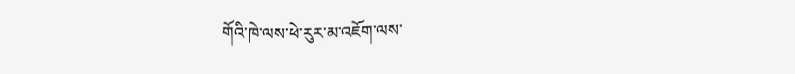གོའི་ཁེ་ལས་ཕེ་རུར་མ་འཇོག་ལས་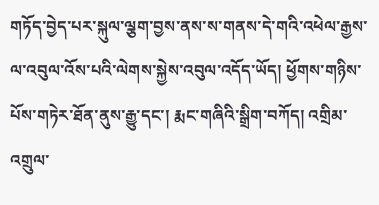གཏོད་བྱེད་པར་སྐུལ་ལྕག་བྱས་ནས་ས་གནས་དེ་གའི་འཕེལ་རྒྱས་ལ་འབུལ་འོས་པའི་ལེགས་སྐྱེས་འབུལ་འདོད་ཡོད། ཕྱོགས་གཉིས་པོས་གཏེར་ཐོན་ནུས་རྒྱུ་དང་། རྨང་གཞིའི་སྒྲིག་བཀོད། འགྲིམ་འགྲུལ་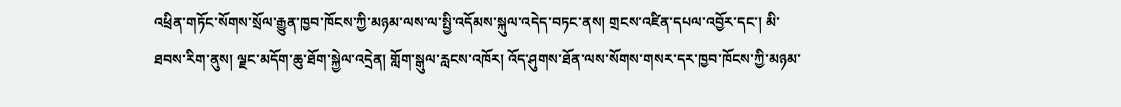འཕྲིན་གཏོང་སོགས་སྲོལ་རྒྱུན་ཁྱབ་ཁོངས་ཀྱི་མཉམ་ལས་ལ་སྤྱི་འདོམས་སྐུལ་འདེད་བཏང་ནས། གྲངས་འཛིན་དཔལ་འབྱོར་དང་། མི་ཐབས་རིག་ནུས། ལྗང་མདོག་ཆུ་ཐོག་སྐྱེལ་འདྲེན། གློག་སྒུལ་རླངས་འཁོར། འོད་ཤུགས་ཐོན་ལས་སོགས་གསར་དར་ཁྱབ་ཁོངས་ཀྱི་མཉམ་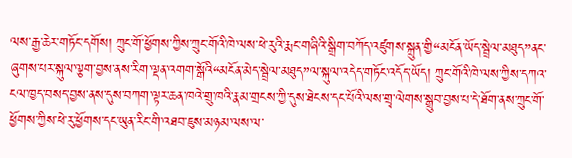ལས་རྒྱ་ཆེར་གཏོང་དགོས། ཀྲུང་གོ་ཕྱོགས་ཀྱིས་ཀྲུང་གོའི་ཁེ་ལས་ཕེ་རུའི་རྨང་གཞིའི་སྒྲིག་བཀོད་འཛུགས་སྐྲུན་གྱི“མངོན་ཡོད་སྦྲེལ་མཐུད”ནང་ཞུགས་པར་སྐུལ་ལྕག་བྱས་ནས་རིག་ལྡན་འགག་སྒོའི“མངོན་མེད་སྦྲེལ་མཐུད”ལ་སྐུལ་འདེད་གཏོང་འདོད་ཡོད། ཀྲུང་གོའི་ཁེ་ལས་ཀྱིས་དཀའ་ངལ་ཁྱད་བསད་བྱས་ནས་དུས་བཀག་ལྟར་ཆན་ཁའེ་གྲུ་ཁའི་རྣམ་གྲངས་ཀྱི་དུས་ཐེངས་དང་པོའི་ལས་གྲྭ་ལེགས་སྒྲུབ་བྱས་པ་དེ་ཐོག་ནས་ཀྲུང་གོ་ཕྱོགས་ཀྱིས་ཕེ་རུ་ཕྱོགས་དང་ཡུན་རིང་གི་འཐབ་ཇུས་མཉམ་ལས་ལ་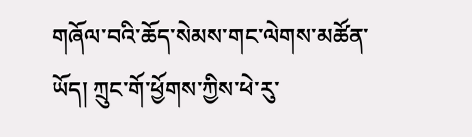གཞོལ་བའི་ཆོད་སེམས་གང་ལེགས་མཚོན་ཡོད། ཀྲུང་གོ་ཕྱོགས་ཀྱིས་ཕེ་རུ་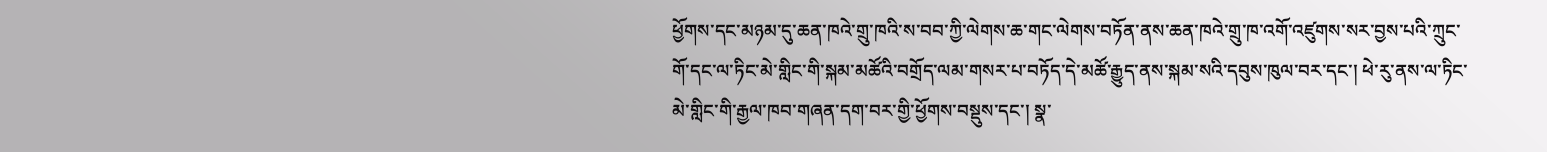ཕྱོགས་དང་མཉམ་དུ་ཆན་ཁའེ་གྲུ་ཁའི་ས་བབ་ཀྱི་ལེགས་ཆ་གང་ལེགས་བཏོན་ནས་ཆན་ཁའེ་གྲུ་ཁ་འགོ་འཛུགས་སར་བྱས་པའི་ཀྲུང་གོ་དང་ལ་ཏིང་མེ་གླིང་གི་སྐམ་མཚོའི་བགྲོད་ལམ་གསར་པ་བཏོད་དེ་མཚོ་རྒྱུད་ནས་སྐམ་སའི་དབུས་ཁུལ་བར་དང་། ཕེ་རུ་ནས་ལ་ཏིང་མེ་གླིང་གི་རྒྱལ་ཁབ་གཞན་དག་བར་གྱི་ཕྱོགས་བསྡུས་དང་། སྣ་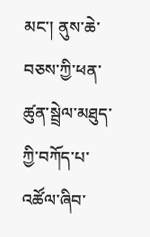མང་། ནུས་ཆེ་བཅས་ཀྱི་ཕན་ཚུན་སྦྲེལ་མཐུད་ཀྱི་བཀོད་པ་འཚོལ་ཞིབ་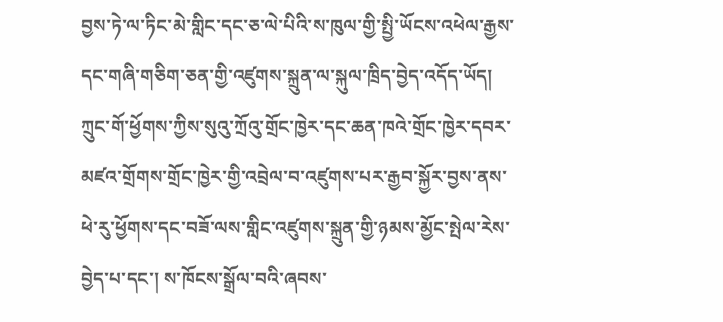བྱས་ཏེ་ལ་ཏིང་མེ་གླིང་དང་ཅ་ལེ་པིའི་ས་ཁུལ་གྱི་སྤྱི་ཡོངས་འཕེལ་རྒྱས་དང་གཞི་གཅིག་ཅན་གྱི་འཛུགས་སྐྲུན་ལ་སྐུལ་ཁྲིད་བྱེད་འདོད་ཡོད། ཀྲུང་གོ་ཕྱོགས་ཀྱིས་སུའུ་ཀྲོའུ་གྲོང་ཁྱེར་དང་ཆན་ཁའེ་གྲོང་ཁྱེར་དབར་མཛའ་གྲོགས་གྲོང་ཁྱེར་གྱི་འབྲེལ་བ་འཛུགས་པར་རྒྱབ་སྐྱོར་བྱས་ནས་ཕེ་རུ་ཕྱོགས་དང་བཟོ་ལས་གླིང་འཛུགས་སྐྲུན་གྱི་ཉམས་མྱོང་སྤེལ་རེས་བྱེད་པ་དང་། ས་ཁོངས་སྒྲོལ་བའི་ཞབས་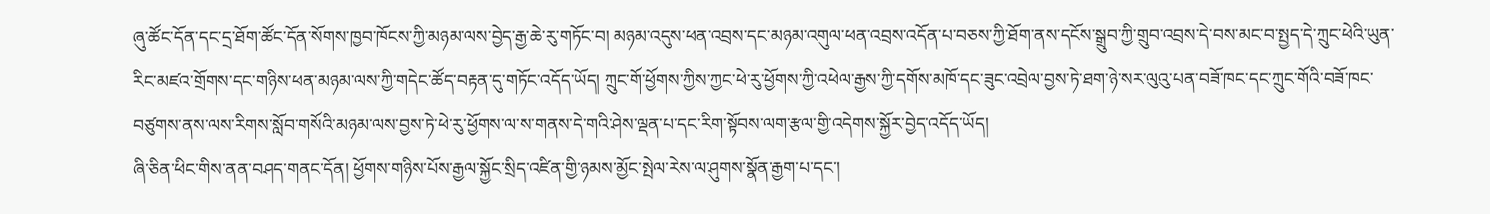ཞུ་ཚོང་དོན་དང་དྲ་ཐོག་ཚོང་དོན་སོགས་ཁྱབ་ཁོངས་ཀྱི་མཉམ་ལས་བྱེད་རྒྱ་ཆེ་རུ་གཏོང་བ། མཉམ་འདུས་ཕན་འབྲས་དང་མཉམ་འགུལ་ཕན་འབྲས་འདོན་པ་བཅས་ཀྱི་ཐོག་ནས་དངོས་སྒྲུབ་ཀྱི་གྲུབ་འབྲས་དེ་བས་མང་བ་སྤྱད་དེ་ཀྲུང་ཕེའི་ཡུན་རིང་མཛའ་གྲོགས་དང་གཉིས་ཕན་མཉམ་ལས་ཀྱི་གདེང་ཚོད་བརྟན་དུ་གཏོང་འདོད་ཡོད། ཀྲུང་གོ་ཕྱོགས་ཀྱིས་ཀྱང་ཕེ་རུ་ཕྱོགས་ཀྱི་འཕེལ་རྒྱས་ཀྱི་དགོས་མཁོ་དང་ཟུང་འབྲེལ་བྱས་ཏེ་ཐག་ཉེ་སར་ལུའུ་པན་བཟོ་ཁང་དང་ཀྲུང་གོའི་བཟོ་ཁང་བཙུགས་ནས་ལས་རིགས་སློབ་གསོའི་མཉམ་ལས་བྱས་ཏེ་ཕེ་རུ་ཕྱོགས་ལ་ས་གནས་དེ་གའི་ཤེས་ལྡན་པ་དང་རིག་སྟོབས་ལག་རྩལ་གྱི་འདེགས་སྐྱོར་བྱེད་འདོད་ཡོད།
ཞི་ཅིན་ཕིང་གིས་ནན་བཤད་གནང་དོན། ཕྱོགས་གཉིས་པོས་རྒྱལ་སྐྱོང་སྲིད་འཛིན་གྱི་ཉམས་མྱོང་སྤེལ་རེས་ལ་ཤུགས་སྣོན་རྒྱག་པ་དང་།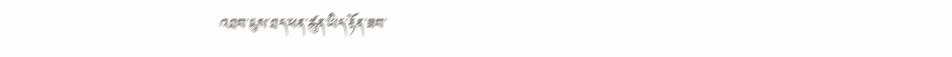འཐབ་ཇུས་ཐད་ཕན་ཚུན་ཡིད་རྟོན་ཟབ་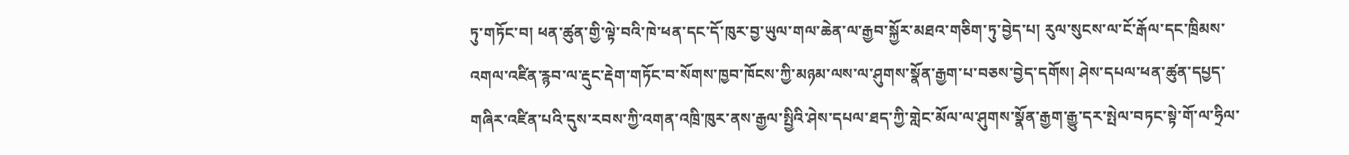ཏུ་གཏོང་བ། ཕན་ཚུན་གྱི་ལྟེ་བའི་ཁེ་ཕན་དང་དོ་ཁུར་བྱ་ཡུལ་གལ་ཆེན་ལ་རྒྱབ་སྐྱོར་མཐའ་གཅིག་ཏུ་བྱེད་པ། རུལ་སུངས་ལ་ངོ་རྒོལ་དང་ཁྲིམས་འགལ་འཛིན་རྙབ་ལ་རྡུང་རྡེག་གཏོང་བ་སོགས་ཁྱབ་ཁོངས་ཀྱི་མཉམ་ལས་ལ་ཤུགས་སྣོན་རྒྱག་པ་བཅས་བྱེད་དགོས། ཤེས་དཔལ་ཕན་ཚུན་དཔྱད་གཞིར་འཛིན་པའི་དུས་རབས་ཀྱི་འགན་འཁྲི་ཁུར་ནས་རྒྱལ་སྤྱིའི་ཤེས་དཔལ་ཐད་ཀྱི་གླེང་མོལ་ལ་ཤུགས་སྣོན་རྒྱག་རྒྱུ་དར་སྤེལ་བཏང་སྟེ་གོ་ལ་ཧྲིལ་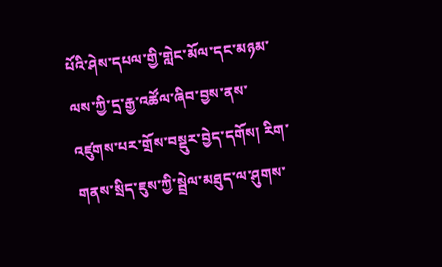པོའི་ཤེས་དཔལ་གྱི་གླེང་མོལ་དང་མཉམ་ལས་ཀྱི་དྲ་རྒྱ་འཚོལ་ཞིབ་བྱས་ནས་འཛུགས་པར་གྲོས་བསྡུར་བྱེད་དགོས། རིག་གནས་སྲིད་ཇུས་ཀྱི་སྦྲེལ་མཐུད་ལ་ཤུགས་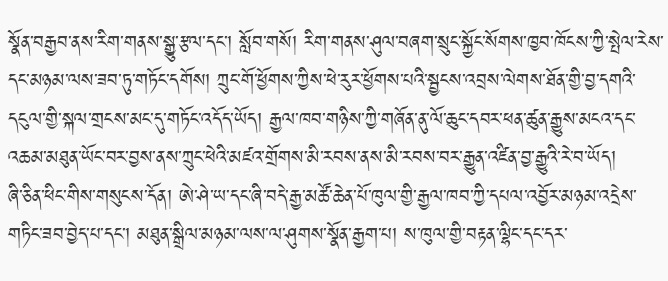སྣོན་བརྒྱབ་ནས་རིག་གནས་སྒྱུ་རྩལ་དང་། སློབ་གསོ། རིག་གནས་ཤུལ་བཞག་སྲུང་སྐྱོང་སོགས་ཁྱབ་ཁོངས་ཀྱི་སྤེལ་རེས་དང་མཉམ་ལས་ཟབ་ཏུ་གཏོང་དགོས། ཀྲུང་གོ་ཕྱོགས་ཀྱིས་ཕེ་རུར་ཕྱོགས་པའི་སྦྱངས་འབྲས་ལེགས་ཐོན་གྱི་བྱ་དགའི་དངུལ་གྱི་སྐལ་གྲངས་མང་དུ་གཏོང་འདོད་ཡོད། རྒྱལ་ཁབ་གཉིས་ཀྱི་གཞོན་ནུ་ལོ་ཆུང་དབར་ཕན་ཚུན་རྒྱུས་མངའ་དང་འཆམ་མཐུན་ཡོང་བར་བྱས་ནས་ཀྲུང་ཕེའི་མཛའ་གྲོགས་མི་རབས་ནས་མི་རབས་བར་རྒྱུན་འཛིན་བྱ་རྒྱུའི་རེ་བ་ཡོད།
ཞི་ཅིན་ཕིང་གིས་གསུངས་དོན། ཨེ་ཤེ་ཡ་དང་ཞི་བདེ་རྒྱ་མཚོ་ཆེན་པོ་ཁུལ་གྱི་རྒྱལ་ཁབ་ཀྱི་དཔལ་འབྱོར་མཉམ་འདྲེས་གཏིང་ཟབ་བྱེད་པ་དང་། མཐུན་སྒྲིལ་མཉམ་ལས་ལ་ཤུགས་སྣོན་རྒྱག་པ། ས་ཁུལ་གྱི་བརྟན་ལྷིང་དང་དར་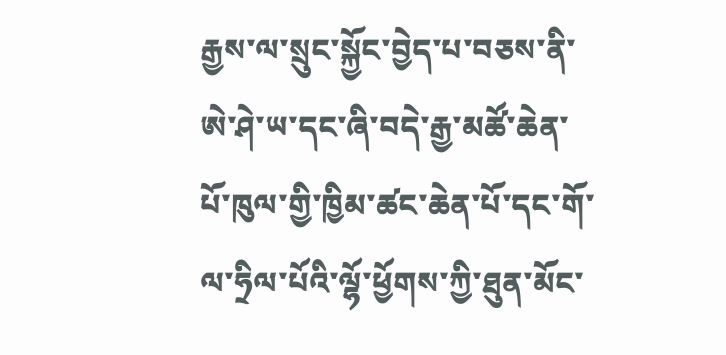རྒྱས་ལ་སྲུང་སྐྱོང་བྱེད་པ་བཅས་ནི་ཨེ་ཤེ་ཡ་དང་ཞི་བདེ་རྒྱ་མཚོ་ཆེན་པོ་ཁུལ་གྱི་ཁྱིམ་ཚང་ཆེན་པོ་དང་གོ་ལ་ཧྲིལ་པོའི་ལྷོ་ཕྱོགས་ཀྱི་ཐུན་མོང་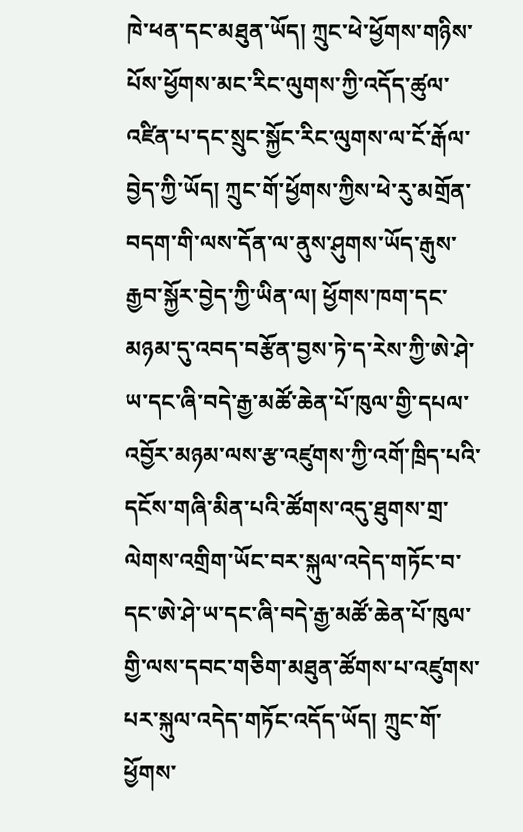ཁེ་ཕན་དང་མཐུན་ཡོད། ཀྲུང་ཕེ་ཕྱོགས་གཉིས་པོས་ཕྱོགས་མང་རིང་ལུགས་ཀྱི་འདོད་ཚུལ་འཛིན་པ་དང་སྲུང་སྐྱོང་རིང་ལུགས་ལ་ངོ་རྒོལ་བྱེད་ཀྱི་ཡོད། ཀྲུང་གོ་ཕྱོགས་ཀྱིས་ཕེ་རུ་མགྲོན་བདག་གི་ལས་དོན་ལ་ནུས་ཤུགས་ཡོད་རྒུས་རྒྱབ་སྐྱོར་བྱེད་ཀྱི་ཡིན་ལ། ཕྱོགས་ཁག་དང་མཉམ་དུ་འབད་བརྩོན་བྱས་ཏེ་ད་རེས་ཀྱི་ཨེ་ཤེ་ཡ་དང་ཞི་བདེ་རྒྱ་མཚོ་ཆེན་པོ་ཁུལ་གྱི་དཔལ་འབྱོར་མཉམ་ལས་རྩ་འཛུགས་ཀྱི་འགོ་ཁྲིད་པའི་དངོས་གཞི་མིན་པའི་ཚོགས་འདུ་ཐུགས་གྲ་ལེགས་འགྲིག་ཡོང་བར་སྐུལ་འདེད་གཏོང་བ་དང་ཨེ་ཤེ་ཡ་དང་ཞི་བདེ་རྒྱ་མཚོ་ཆེན་པོ་ཁུལ་གྱི་ལས་དབང་གཅིག་མཐུན་ཚོགས་པ་འཛུགས་པར་སྐུལ་འདེད་གཏོང་འདོད་ཡོད། ཀྲུང་གོ་ཕྱོགས་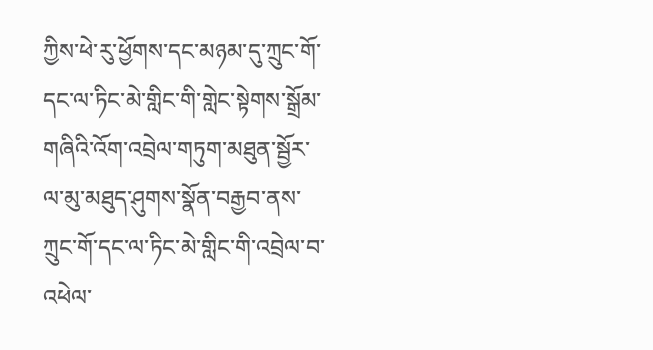ཀྱིས་ཕེ་རུ་ཕྱོགས་དང་མཉམ་དུ་ཀྲུང་གོ་དང་ལ་ཏིང་མེ་གླིང་གི་གླེང་སྟེགས་སྒྲོམ་གཞིའི་འོག་འབྲེལ་གཏུག་མཐུན་སྦྱོར་ལ་མུ་མཐུད་ཤུགས་སྣོན་བརྒྱབ་ནས་ཀྲུང་གོ་དང་ལ་ཏིང་མེ་གླིང་གི་འབྲེལ་བ་འཕེལ་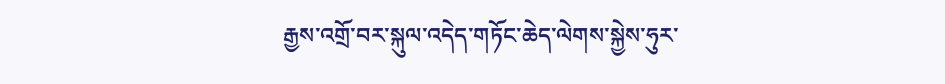རྒྱས་འགྲོ་བར་སྐུལ་འདེད་གཏོང་ཆེད་ལེགས་སྐྱེས་ཧུར་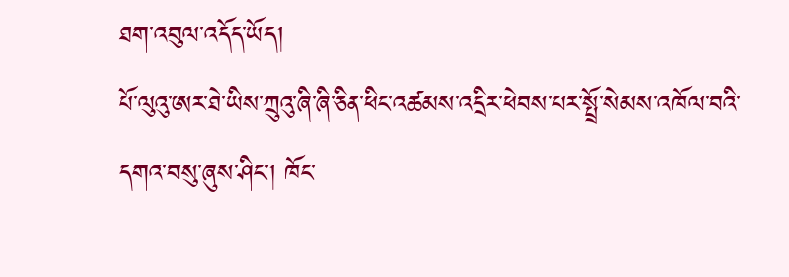ཐག་འབུལ་འདོད་ཡོད།
པོ་ལུའུ་ཨར་ཐེ་ཡིས་ཀྲུའུ་ཞི་ཞི་ཅིན་ཕིང་འཚམས་འདྲིར་ཕེབས་པར་སྤྲོ་སེམས་འཁོལ་བའི་དགའ་བསུ་ཞུས་ཤིང་། ཁོང་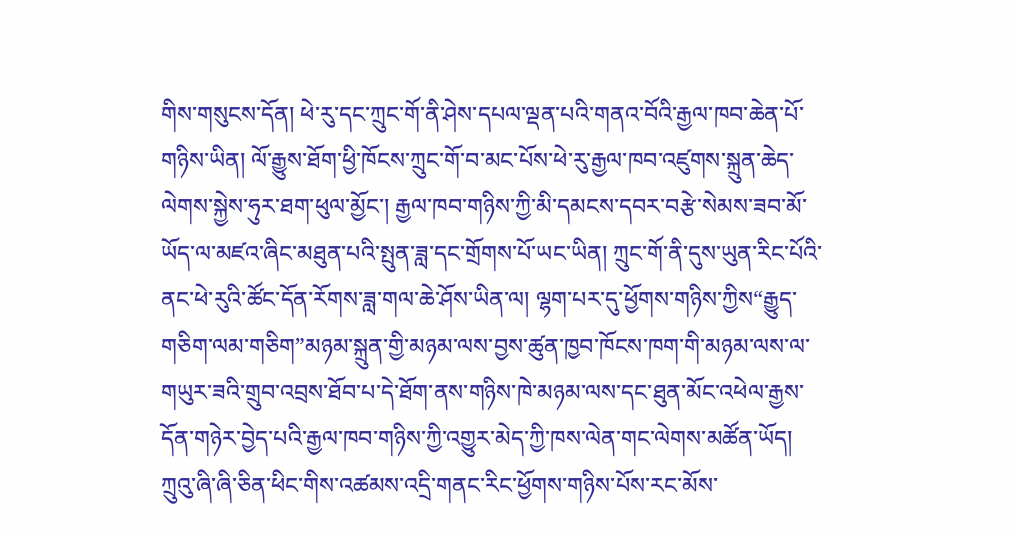གིས་གསུངས་དོན། ཕེ་རུ་དང་ཀྲུང་གོ་ནི་ཤེས་དཔལ་ལྡན་པའི་གནའ་བོའི་རྒྱལ་ཁབ་ཆེན་པོ་གཉིས་ཡིན། ལོ་རྒྱུས་ཐོག་ཕྱི་ཁོངས་ཀྲུང་གོ་བ་མང་པོས་ཕེ་རུ་རྒྱལ་ཁབ་འཛུགས་སྐྲུན་ཆེད་ལེགས་སྐྱེས་ཧུར་ཐག་ཕུལ་མྱོང་། རྒྱལ་ཁབ་གཉིས་ཀྱི་མི་དམངས་དབར་བརྩེ་སེམས་ཟབ་མོ་ཡོད་ལ་མཛའ་ཞིང་མཐུན་པའི་སྤུན་ཟླ་དང་གྲོགས་པོ་ཡང་ཡིན། ཀྲུང་གོ་ནི་དུས་ཡུན་རིང་པོའི་ནང་ཕེ་རུའི་ཚོང་དོན་རོགས་ཟླ་གལ་ཆེ་ཤོས་ཡིན་ལ། ལྷག་པར་དུ་ཕྱོགས་གཉིས་ཀྱིས“རྒྱུད་གཅིག་ལམ་གཅིག”མཉམ་སྐྲུན་གྱི་མཉམ་ལས་བྱས་ཚུན་ཁྱབ་ཁོངས་ཁག་གི་མཉམ་ལས་ལ་གཡུར་ཟའི་གྲུབ་འབྲས་ཐོབ་པ་དེ་ཐོག་ནས་གཉིས་ཁེ་མཉམ་ལས་དང་ཐུན་མོང་འཕེལ་རྒྱས་དོན་གཉེར་བྱེད་པའི་རྒྱལ་ཁབ་གཉིས་ཀྱི་འགྱུར་མེད་ཀྱི་ཁས་ལེན་གང་ལེགས་མཚོན་ཡོད། ཀྲུའུ་ཞི་ཞི་ཅིན་ཕིང་གིས་འཚམས་འདྲི་གནང་རིང་ཕྱོགས་གཉིས་པོས་རང་མོས་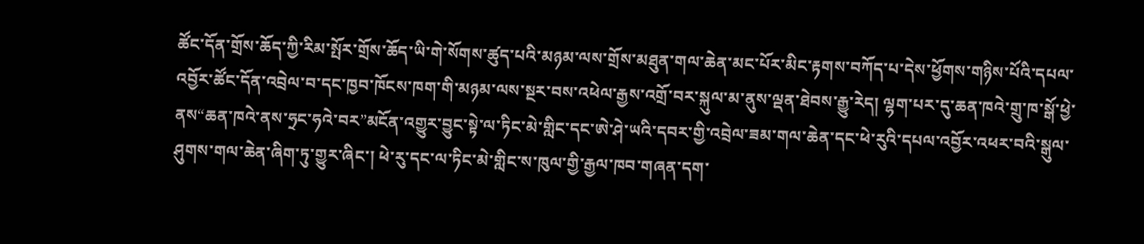ཚོང་དོན་གྲོས་ཆོད་ཀྱི་རིམ་སྤོར་གྲོས་ཆོད་ཡི་གེ་སོགས་ཚུད་པའི་མཉམ་ལས་གྲོས་མཐུན་གལ་ཆེན་མང་པོར་མིང་རྟགས་བཀོད་པ་དེས་ཕྱོགས་གཉིས་པོའི་དཔལ་འབྱོར་ཚོང་དོན་འབྲེལ་བ་དང་ཁྱབ་ཁོངས་ཁག་གི་མཉམ་ལས་སྔར་བས་འཕེལ་རྒྱས་འགྲོ་བར་སྐུལ་མ་ནུས་ལྡན་ཐེབས་རྒྱུ་རེད། ལྷག་པར་དུ་ཆན་ཁའེ་གྲུ་ཁ་སྒོ་ཕྱེ་ནས“ཆན་ཁའེ་ནས་ཧྲང་ཧའེ་བར”མངོན་འགྱུར་བྱུང་སྟེ་ལ་ཏིང་མེ་གླིང་དང་ཨེ་ཤེ་ཡའི་དབར་གྱི་འབྲེལ་ཟམ་གལ་ཆེན་དང་ཕེ་རུའི་དཔལ་འབྱོར་འཕར་བའི་སྒུལ་ཤུགས་གལ་ཆེན་ཞིག་ཏུ་གྱུར་ཞིང་། ཕེ་རུ་དང་ལ་ཏིང་མེ་གླིང་ས་ཁུལ་གྱི་རྒྱལ་ཁབ་གཞན་དག་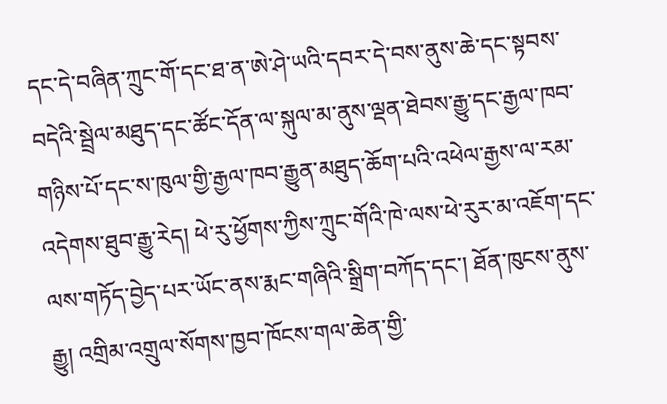དང་དེ་བཞིན་ཀྲུང་གོ་དང་ཐ་ན་ཨེ་ཤེ་ཡའི་དབར་དེ་བས་ནུས་ཆེ་དང་སྟབས་བདེའི་སྦྲེལ་མཐུད་དང་ཚོང་དོན་ལ་སྐུལ་མ་ནུས་ལྡན་ཐེབས་རྒྱུ་དང་རྒྱལ་ཁབ་གཉིས་པོ་དང་ས་ཁུལ་གྱི་རྒྱལ་ཁབ་རྒྱུན་མཐུད་ཆོག་པའི་འཕེལ་རྒྱས་ལ་རམ་འདེགས་ཐུབ་རྒྱུ་རེད། ཕེ་རུ་ཕྱོགས་ཀྱིས་ཀྲུང་གོའི་ཁེ་ལས་ཕེ་རུར་མ་འཇོག་དང་ལས་གཏོད་བྱེད་པར་ཡོང་ནས་རྨང་གཞིའི་སྒྲིག་བཀོད་དང་། ཐོན་ཁུངས་ནུས་རྒྱུ། འགྲིམ་འགྲུལ་སོགས་ཁྱབ་ཁོངས་གལ་ཆེན་གྱི་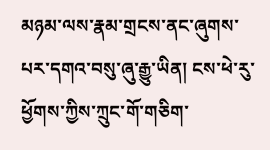མཉམ་ལས་རྣམ་གྲངས་ནང་ཞུགས་པར་དགའ་བསུ་ཞུ་རྒྱུ་ཡིན། ངས་ཕེ་རུ་ཕྱོགས་ཀྱིས་ཀྲུང་གོ་གཅིག་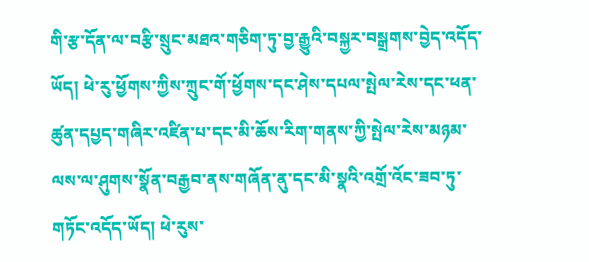གི་རྩ་དོན་ལ་བརྩི་སྲུང་མཐའ་གཅིག་ཏུ་བྱ་རྒྱུའི་བསྐྱར་བསྒྲགས་བྱེད་འདོད་ཡོད། ཕེ་རུ་ཕྱོགས་ཀྱིས་ཀྲུང་གོ་ཕྱོགས་དང་ཤེས་དཔལ་སྤེལ་རེས་དང་ཕན་ཚུན་དཔྱད་གཞིར་འཛིན་པ་དང་མི་ཆོས་རིག་གནས་ཀྱི་སྤེལ་རེས་མཉམ་ལས་ལ་ཤུགས་སྣོན་བརྒྱབ་ནས་གཞོན་ནུ་དང་མི་སྣའི་འགྲོ་འོང་ཟབ་ཏུ་གཏོང་འདོད་ཡོད། ཕེ་རུས་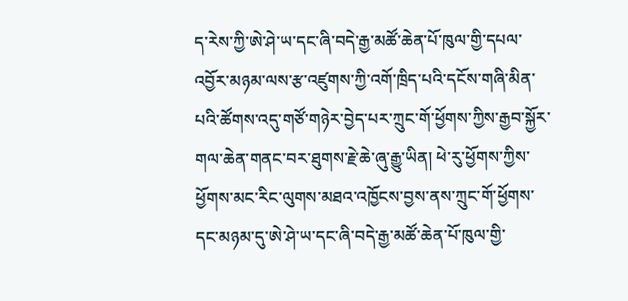ད་རེས་ཀྱི་ཨེ་ཤེ་ཡ་དང་ཞི་བདེ་རྒྱ་མཚོ་ཆེན་པོ་ཁུལ་གྱི་དཔལ་འབྱོར་མཉམ་ལས་རྩ་འཛུགས་ཀྱི་འགོ་ཁྲིད་པའི་དངོས་གཞི་མིན་པའི་ཚོགས་འདུ་གཙོ་གཉེར་བྱེད་པར་ཀྲུང་གོ་ཕྱོགས་ཀྱིས་རྒྱབ་སྐྱོར་གལ་ཆེན་གནང་བར་ཐུགས་རྗེ་ཆེ་ཞུ་རྒྱུ་ཡིན། ཕེ་རུ་ཕྱོགས་ཀྱིས་ཕྱོགས་མང་རིང་ལུགས་མཐའ་འཁྱོངས་བྱས་ནས་ཀྲུང་གོ་ཕྱོགས་དང་མཉམ་དུ་ཨེ་ཤེ་ཡ་དང་ཞི་བདེ་རྒྱ་མཚོ་ཆེན་པོ་ཁུལ་གྱི་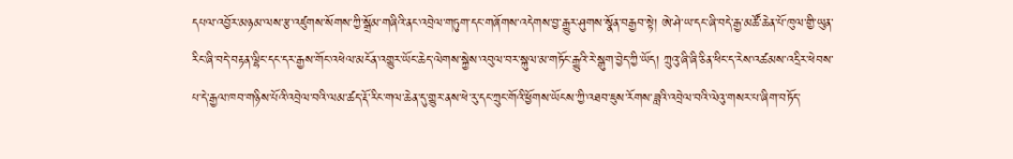དཔལ་འབྱོར་མཉམ་ལས་རྩ་འཛུགས་སོགས་ཀྱི་སྒྲོམ་གཞིའི་ནང་འབྲེལ་གཏུག་དང་གཞོགས་འདེགས་བྱ་རྒྱུར་ཤུགས་སྣོན་བརྒྱབ་སྟེ། ཨེ་ཤེ་ཡ་དང་ཞི་བདེ་རྒྱ་མཚོ་ཆེན་པོ་ཁུལ་གྱི་ཡུན་རིང་ཞི་བདེ་བརྟན་ལྷིང་དང་དར་རྒྱས་གོང་འཕེལ་མངོན་འགྱུར་ཡོང་ཆེད་ལེགས་སྐྱེས་འབུལ་བར་སྐུལ་མ་གཏོང་རྒྱུའི་རེ་སྒུག་བྱེད་ཀྱི་ཡོད། ཀྲུའུ་ཞི་ཞི་ཅིན་ཕིང་ད་རེས་འཚམས་འདྲིར་ཕེབས་པ་དེ་རྒྱལ་ཁབ་གཉིས་པོའི་འབྲེལ་བའི་ལམ་ཚད་རྡོ་རིང་གལ་ཆེན་དུ་གྱུར་ནས་ཕེ་རུ་དང་ཀྲུང་གོའི་ཕྱོགས་ཡོངས་ཀྱི་འཐབ་ཇུས་རོགས་ཟླའི་འབྲེལ་བའི་ལེའུ་གསར་པ་ཞིག་བཏོད་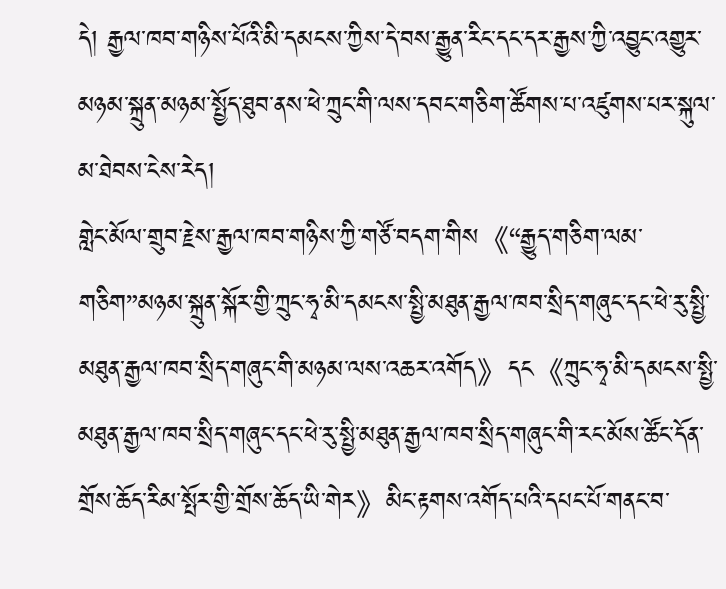དེ། རྒྱལ་ཁབ་གཉིས་པོའི་མི་དམངས་ཀྱིས་དེ་བས་རྒྱུན་རིང་དང་དར་རྒྱས་ཀྱི་འབྱུང་འགྱུར་མཉམ་སྐྲུན་མཉམ་སྤྱོད་ཐུབ་ནས་ཕེ་ཀྲུང་གི་ལས་དབང་གཅིག་ཚོགས་པ་འཛུགས་པར་སྐུལ་མ་ཐེབས་ངེས་རེད།
གླེང་མོལ་གྲུབ་རྗེས་རྒྱལ་ཁབ་གཉིས་ཀྱི་གཙོ་བདག་གིས《“རྒྱུད་གཅིག་ལམ་གཅིག”མཉམ་སྐྲུན་སྐོར་གྱི་ཀྲུང་ཧྭ་མི་དམངས་སྤྱི་མཐུན་རྒྱལ་ཁབ་སྲིད་གཞུང་དང་ཕེ་རུ་སྤྱི་མཐུན་རྒྱལ་ཁབ་སྲིད་གཞུང་གི་མཉམ་ལས་འཆར་འགོད》དང《ཀྲུང་ཧྭ་མི་དམངས་སྤྱི་མཐུན་རྒྱལ་ཁབ་སྲིད་གཞུང་དང་ཕེ་རུ་སྤྱི་མཐུན་རྒྱལ་ཁབ་སྲིད་གཞུང་གི་རང་མོས་ཚོང་དོན་གྲོས་ཆོད་རིམ་སྤོར་གྱི་གྲོས་ཆོད་ཡི་གེར》མིང་རྟགས་འགོད་པའི་དཔང་པོ་གནང་བ་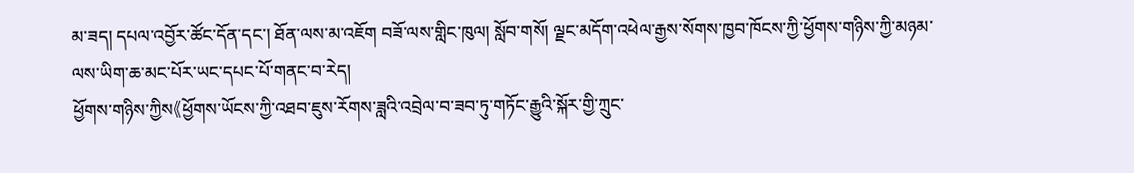མ་ཟད། དཔལ་འབྱོར་ཚོང་དོན་དང་། ཐོན་ལས་མ་འཇོག བཟོ་ལས་གླིང་ཁུལ། སློབ་གསོ། ལྗང་མདོག་འཕེལ་རྒྱས་སོགས་ཁྱབ་ཁོངས་ཀྱི་ཕྱོགས་གཉིས་ཀྱི་མཉམ་ལས་ཡིག་ཆ་མང་པོར་ཡང་དཔང་པོ་གནང་བ་རེད།
ཕྱོགས་གཉིས་ཀྱིས《ཕྱོགས་ཡོངས་ཀྱི་འཐབ་ཇུས་རོགས་ཟླའི་འབྲེལ་བ་ཟབ་ཏུ་གཏོང་རྒྱུའི་སྐོར་གྱི་ཀྲུང་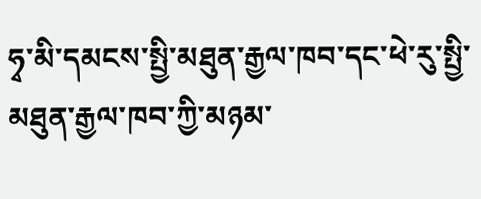ཧྭ་མི་དམངས་སྤྱི་མཐུན་རྒྱལ་ཁབ་དང་ཕེ་རུ་སྤྱི་མཐུན་རྒྱལ་ཁབ་ཀྱི་མཉམ་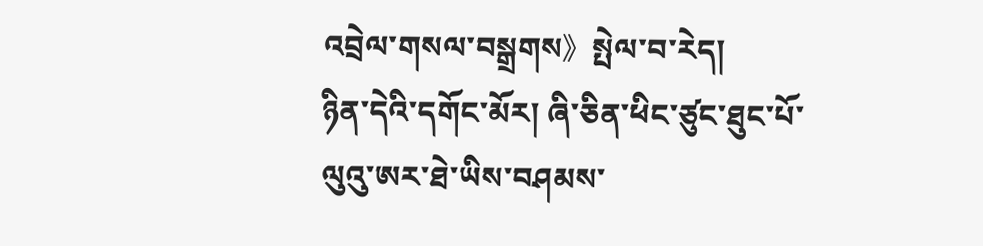འབྲེལ་གསལ་བསྒྲགས》སྤེལ་བ་རེད།
ཉིན་དེའི་དགོང་མོར། ཞི་ཅིན་ཕིང་ཙུང་ཐུང་པོ་ལུའུ་ཨར་ཐེ་ཡིས་བཤམས་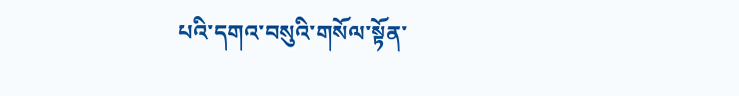པའི་དགའ་བསུའི་གསོལ་སྟོན་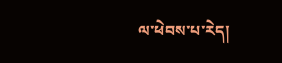ལ་ཕེབས་པ་རེད།